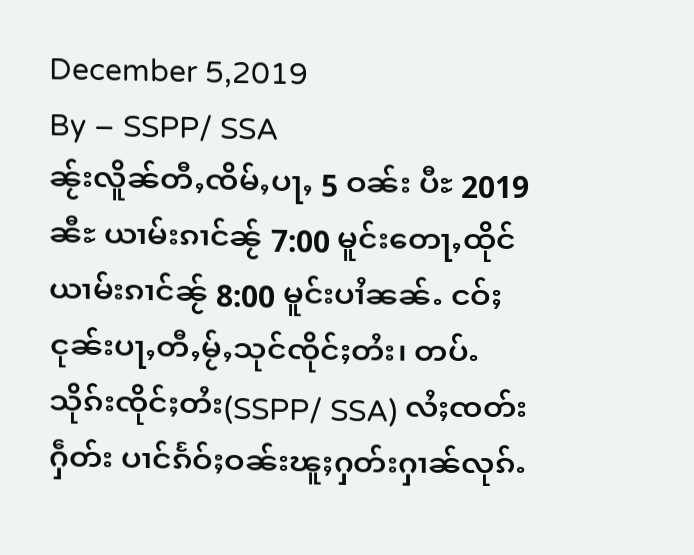December 5,2019
By – SSPP/ SSA
ၼႂ်းလိူၼ်တီႇၸိမ်ႇပႃႇ 5 ဝၼ်း ပီႊ 2019 ၼီႊ ယၢမ်းၵၢင်ၼႂ် 7:00 မူင်းတေႃႇထိုင် ယၢမ်းၵၢင်ၼႂ် 8:00 မူင်းပၢႆၼၼ်ႉ ငဝ်ႈငုၼ်းပႃႇတီႇမႂ်ႇသုင်ၸိုင်ႈတႆး၊ တပ်ႉသိုၵ်းၸိုင်ႈတႆး(SSPP/ SSA) လႆႈၸတ်းႁဵတ်း ပၢင်ၵႅဝ်ႈဝၼ်းၽူႈႁတ်းႁၢၼ်လုၵ်ႉ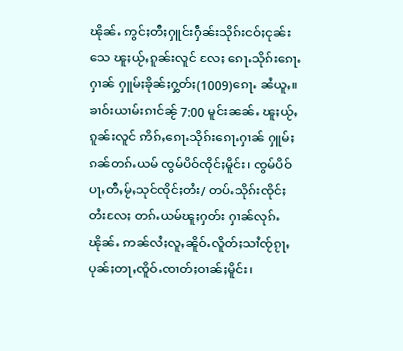ၽိုၼ်ႉ ဢွင်ႈတီႈႁူင်းႁဵၼ်းသိုၵ်းငဝ်ႈငုၼ်းသေ ၽူႈယႂ်ႇၵူၼ်းလူင် လႄႈ ၵေႃႉသိုၵ်းၵေႃႉႁၢၼ် ႁူမ်ႈၶိုၼ်ႈႁွတ်ႈ(1009)ၵေႃႉ ၼႆယူႇ။
ၶၢဝ်းယၢမ်းၵၢင်ၼႂ် 7:00 မူင်းၼၼ်ႉ ၽူႈယႂ်ႇၵူၼ်းလူင် ဢိၵ်ႇၵေႃႉသိုၵ်းၵေႃႉႁၢၼ် ႁူမ်ႈၵၼ်တၵ်ႉယမ် ၸွမ်ပိဝ်ၸိုင်ႈမိူင်း၊ ၸွမ်ပိဝ်ပႃႇတီႇမႂ်ႇသုင်ၸိုင်ႈတႆး/ တပ်ႉသိုၵ်းၸိုင်ႈတႆးလႄႈ တၵ်ႉယမ်ၽူႈႁတ်း ႁၢၼ်လုၵ်ႉၽိုၼ်ႉ ဢၼ်လႆႈလူႇၼိူဝ်ႉလိူတ်ႈသၢႆၸႂ်ၵႂႃႇ ပုၼ်ႈတႃႇၸိူဝ်ႉၸၢတ်ႈဝၢၼ်ႈမိူင်း၊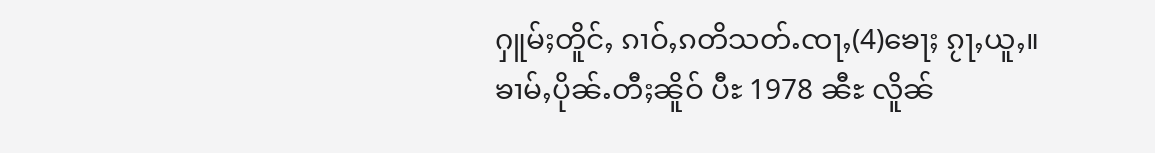ႁူမ်ႈတိူင်ႇ ၵၢဝ်ႇၵတိသတ်ႉၸႃႇ(4)ၶေႃႈ ၵႂႃႇယူႇ။
ၶၢမ်ႇပိုၼ်ႉတီႈၼိူဝ် ပီႊ 1978 ၼီႊ လိူၼ်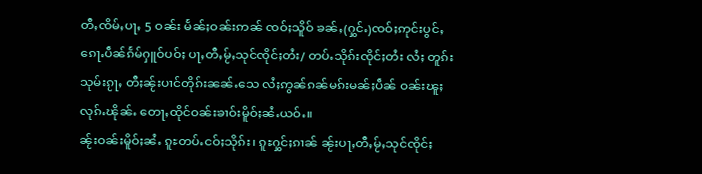တီႇၸိမ်ႇပႃႇ 5 ဝၼ်း မႅၼ်ႈဝၼ်းဢၼ် ၸဝ်ႈသိူဝ် ၶၼ်ႇ(ႁွင်ႉ)ၸဝ်ႈဢုင်းပွင်ႇ ၵေႃႉပဵၼ်ၵႅမ်ႁူဝ်ပဝ်ႈ ပႃႇတီႇမႂ်ႇသုင်ၸိုင်ႈတႆး/ တပ်ႉသိုၵ်းၸိုင်ႈတႆး လႆႈ တူၵ်းသုမ်းၵႂႃႇ တီႈၼႂ်းပၢင်တိုၵ်းၼၼ်ႉသေ လႆႈဢွၼ်ၵၼ်မၵ်းမၼ်ႈပဵၼ် ဝၼ်းၽူႈလုၵ်ႉၽိုၼ်ႉ တေႃႇထိုင်ဝၼ်းၶၢဝ်းမိူဝ်ႈၼႆႉယဝ်ႉ။
ၼႂ်းဝၼ်းမိူဝ်ႈၼႆႉ ၵူႊတပ်ႉငဝ်ႈသိုၵ်း၊ ၵူႊႁွင်ႈၵၢၼ် ၼႂ်းပႃႇတီႇမႂ်ႇသုင်ၸိုင်ႈ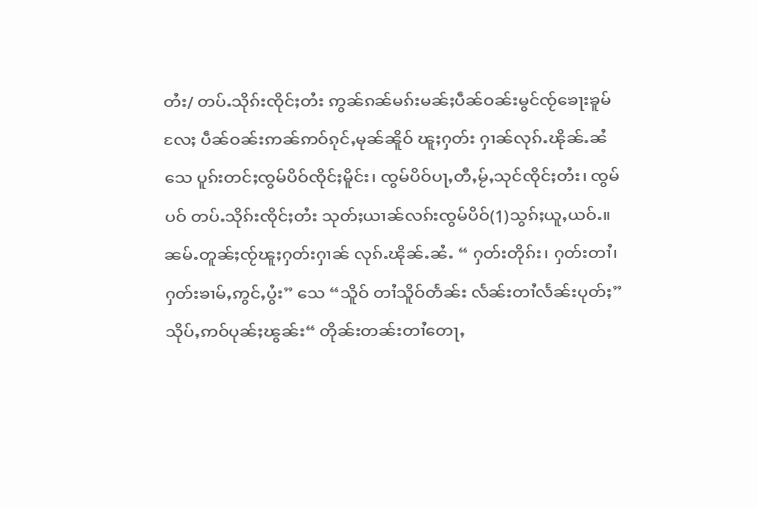တႆး/ တပ်ႉသိုၵ်းၸိုင်ႈတႆး ဢွၼ်ၵၼ်မၵ်းမၼ်ႈပဵၼ်ဝၼ်းမွင်ၸႂ်ၶေႃးၶူမ်လႄႈ ပဵၼ်ဝၼ်းဢၼ်ဢဝ်ၵုင်ႇမုၼ်ၼိူဝ် ၽူႈႁတ်း ႁၢၼ်လုၵ်ႉၽိုၼ်ႉၼႆသေ ပူၵ်းတင်ႈၸွမ်ပိဝ်ၸိုင်ႈမိူင်း၊ ၸွမ်ပိဝ်ပႃႇတီႇမႂ်ႇသုင်ၸိုင်ႈတႆး၊ ၸွမ်ပဝ် တပ်ႉသိုၵ်းၸိုင်ႈတႆး သုတ်ႈယၢၼ်လၵ်းၸွမ်ပိဝ်(1)သွၵ်ႈယူႇယဝ်ႉ။
ၼမ်ႉတူၼ်ႈၸႂ်ၽူႈႁတ်းႁၢၼ် လုၵ်ႉၽိုၼ်ႉၼႆႉ “ ႁတ်းတိုၵ်း၊ ႁတ်းတၢႆ၊ ႁတ်းၶၢမ်ႇဢွင်ႇပွႆး” သေ “သိူဝ် တၢႆသိူဝ်တႅၼ်း လႅၼ်းတၢႆလႅၼ်းပုတ်ႈ” သိုပ်ႇဢဝ်ပုၼ်ႈၽွၼ်း“ တိုၼ်းတၼ်းတၢႆတေႃႇ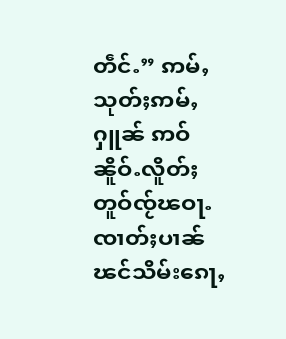တဵင်ႉ” ဢမ်ႇ သုတ်ႈဢမ်ႇႁူၼ် ဢဝ်ၼိူဝ်ႉလိူတ်ႈတူဝ်ၸႂ်ၽဝႃႉၸၢတ်ႈပၢၼ် ၽင်သိမ်းၵေႃႇ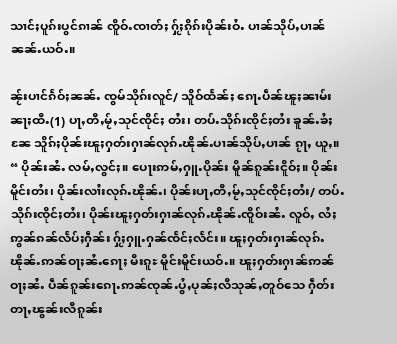သၢင်ႈပူၵ်းပွင်ၵၢၼ် ၸိူဝ်ႉၸၢတ်ႈ ႁႂ်ႈၵိုၵ်းပိုၼ်းဝႆႉ ပၢၼ်သိုပ်ႇပၢၼ်ၼၼ်ႉယဝ်ႉ။

ၼႂ်းပၢင်ၵႅဝ်ႈၼၼ်ႉ ၸွမ်သိုၵ်းလူင်/ သိူဝ်ထႅၼ်ႈ ၵေႃႉပဵၼ်ၽူႈၼၢမ်းၼႃႈထီႉ(1) ပႃႇတီႇမႂ်ႇသုင်ၸိုင်ႈ တႆး၊ တပ်ႉသိုၵ်းၸိုင်ႈတႆး ၶူၼ်ႉၶႆႈၼႄ သိူၵ်ႈပိုၼ်းၽူႈႁတ်းႁၢၼ်လုၵ်ႉၽိုၼ်ႉပၢၼ်သိုပ်ႇပၢၼ် ၵႂႃႇ ယူႇ။
“ ပိုၼ်းၼႆႉ လမ်ႇလွင်ႈ။ ပေႃးဢမ်ႇႁူႉပိုၼ်း မိူၼ်ၵူၼ်းငိူဝ်ႈ။ ပိုၼ်းမိူင်းတႆး၊ ပိုၼ်းလၢႆးလုၵ်ႉၽိုၼ်ႉ၊ ပိုၼ်းပႃႇတီႇမႂ်ႇသုင်ၸိုင်ႈတႆး/ တပ်ႉသိုၵ်းၸိုင်ႈတႆး၊ ပိုၼ်းၽူႈႁတ်းႁၢၼ်လုၵ်ႉၽိုၼ်ႉၸိူဝ်းၼႆႉ လူဝ်ႇ လႆႈဢွၼ်ၵၼ်လႅပ်ႈႁဵၼ်း ႁႂ်ႈႁူႉႁၼ်ၸႅင်ႈလႅင်း။ ၽူႈႁတ်းႁၢၼ်လုၵ်ႉၽိုၼ်ႉဢၼ်ဝႃႈၼႆႉၵေႃႈ မီးၵူႊ မိူင်းမိူင်းယဝ်ႉ။ ၽူႈႁတ်းႁၢၼ်ဢၼ်ဝႃႈၼႆႉ ပဵၼ်ၵူၼ်းၵေႃႉဢၼ်ၸုၼ်ႉပွႆႇပုၼ်ႈလီသုၼ်ႇတူဝ်သေ ႁဵတ်းတႃႇၽွၼ်းလီၵူၼ်း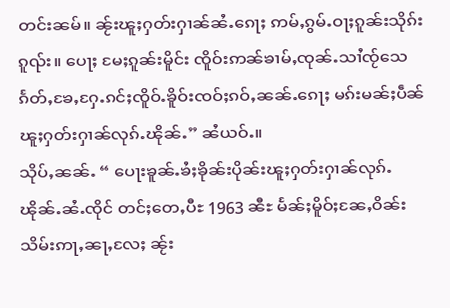တင်းၼမ်။ ၼႂ်းၽူႈႁတ်းႁၢၼ်ၼႆႉၵေႃႈ ဢမ်ႇၵွမ်ႉဝႃႈၵူၼ်းသိုၵ်းၵူၺ်း။ ပေႃႈ မႄႈၵူၼ်းမိူင်း ၸိူဝ်းဢၼ်ၶၢမ်ႇၸုၼ်ႉသၢႆၸႂ်သေ ၵႅတ်ႇၶႄႇႁႄႉၵင်ႈၸိူဝ်ႉၶိူဝ်းၸဝ်ႈၵဝ်ႇၼၼ်ႉၵေႃႈ မၵ်းမၼ်ႈပဵၼ် ၽူႈႁတ်းႁၢၼ်လုၵ်ႉၽိုၼ်ႉ” ၼႆယဝ်ႉ။
သိုပ်ႇၼၼ်ႉ “ ပေႃးၶူၼ်ႉၶႆႈၶိုၼ်းပိုၼ်းၽူႈႁတ်းႁၢၼ်လုၵ်ႉၽိုၼ်ႉၼႆႉၸိုင် တင်ႈတေႇပီႊ 1963 ၼီႊ မႅၼ်ႈမိူဝ်ႈၼႄႇဝိၼ်းသိမ်းဢႃႇၼႃႇလႄႈ ၼႂ်း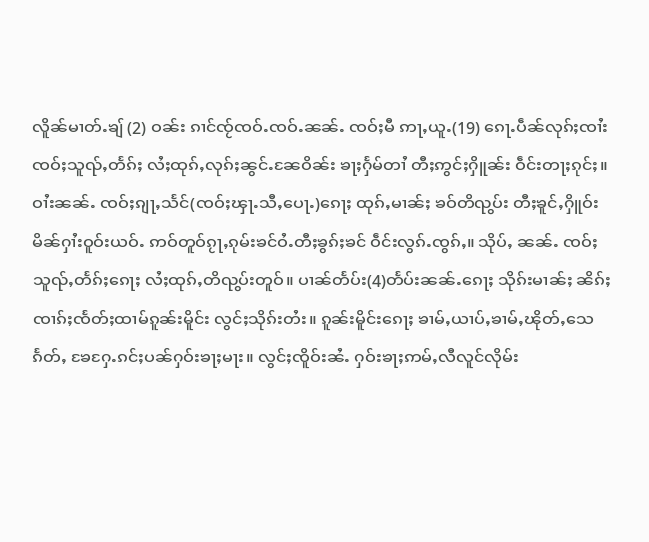လိူၼ်မၢတ်ႉၶျ် (2) ဝၼ်း ၵၢင်ၸႂ်ၸဝ်ႉၸဝ်ႉၼၼ်ႉ ၸဝ်ႈမီ ဢႃႇယူႉ(19) ၵေႃႉပဵၼ်လုၵ်ႈၸၢႆး ၸဝ်ႈသူၺ်ႇတႅၵ်ႈ လႆႈထုၵ်ႇလုၵ်ႈၼွင်ႉၼႄဝိၼ်း ၶႃႈႁႅမ်တၢႆ တီႈဢွင်ႈႁိူၼ်း ဝဵင်းတႃႈၵုင်ႈ။ ဝၢႆးၼၼ်ႉ ၸဝ်ႈၵျႃႇသႅင်(ၸဝ်ႈၾႃႉသီႇပေႃႉ)ၵေႃႈ ထုၵ်ႇမၢၼ်ႈ ၶဝ်တိၺွပ်း တီႈၶူင်ႇႁိူဝ်း မိၼ်ႁၢႆးဝူဝ်းယဝ်ႉ ဢဝ်တူဝ်ၵႂႃႇၵုမ်းၶင်ဝႆႉတီႈၶွၵ်ႈၶင် ဝဵင်းလွၵ်ႉၸွၵ်ႇ။ သိုပ်ႇ ၼၼ်ႉ ၸဝ်ႈသူၺ်ႇတႅၵ်ႈၵေႃႈ လႆႈထုၵ်ႇတိၺွပ်းတူဝ်။ ပၢၼ်တႅပ်း(4)တႅပ်းၼၼ်ႉၵေႃႈ သိုၵ်းမၢၼ်ႈ ၼိၵ်ႈၸၢၵ်ႈၸႅတ်ႈထၢမ်ၵူၼ်းမိူင်း လွင်ႈသိုၵ်းတႆး။ ၵူၼ်းမိူင်းၵေႃႈ ၶၢမ်ႇယၢပ်ႇၶၢမ်ႇၽိုတ်ႇသေ ၵႅတ်ႇ ၶႄႁႄႉၵင်ႈပၼ်ႁဝ်းၶႃႈမႃး။ လွင်ႈၸိူဝ်းၼႆႉ ႁဝ်းၶႃႈဢမ်ႇလီလူင်လိုမ်း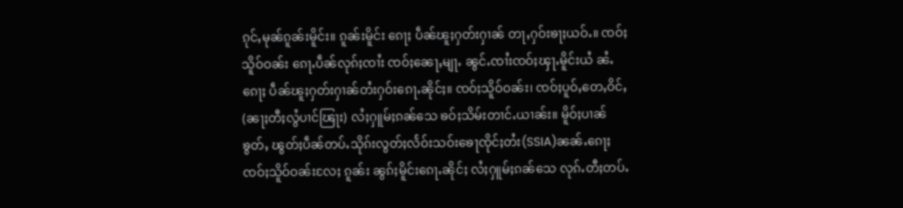ၵုင်ႇမုၼ်ၵူၼ်းမိူင်း။ ၵူၼ်းမိူင်း ၵေႃႈ ပဵၼ်ၽူႈႁတ်းႁၢၼ် တႃႇႁဝ်းၶႃႈယဝ်ႉ။ ၸဝ်ႈသိူဝ်ဝၼ်း ၵေႃႉပဵၼ်လုၵ်ႈၸၢႆး ၸဝ်ႈၼေႃႇမျႃႉ ၼွင်ႉၸၢႆးၸဝ်ႈၾႃႉမိူင်းယႆ ၼႆႉၵေႃႈ ပဵၼ်ၽူႈႁတ်းႁၢၼ်တႆးႁဝ်းၵေႃႉၼိုင်ႈ။ ၸဝ်ႈသိူဝ်ဝၼ်း၊ ၸဝ်ႈပူဝ်ႇတေႇဝိင်ႇ (ၼႃႈတီႈလွႆပၢင်ၽြႃး) လႆႈႁူမ်ႈၵၼ်သေ ၶဝ်ႈသိမ်းတၢင်ႉယၢၼ်း။ မိူဝ်ႈပၢၼ် ၶွတ်ႇ ၽွတ်ႈပဵၼ်တပ်ႉသိုၵ်းလွတ်ႈလႅဝ်းသဝ်းၶေႃၸိုင်ႈတႆး(SSIA)ၼၼ်ႉၵေႃႈ ၸဝ်ႈသိူဝ်ဝၼ်းလႄႈ ၵူၼ်း ၼွၵ်ႈမိူင်းၵေႃႉၼိုင်ႈ လႆႈႁူမ်ႈၵၼ်သေ လုၵ်ႉတီႈတပ်ႉ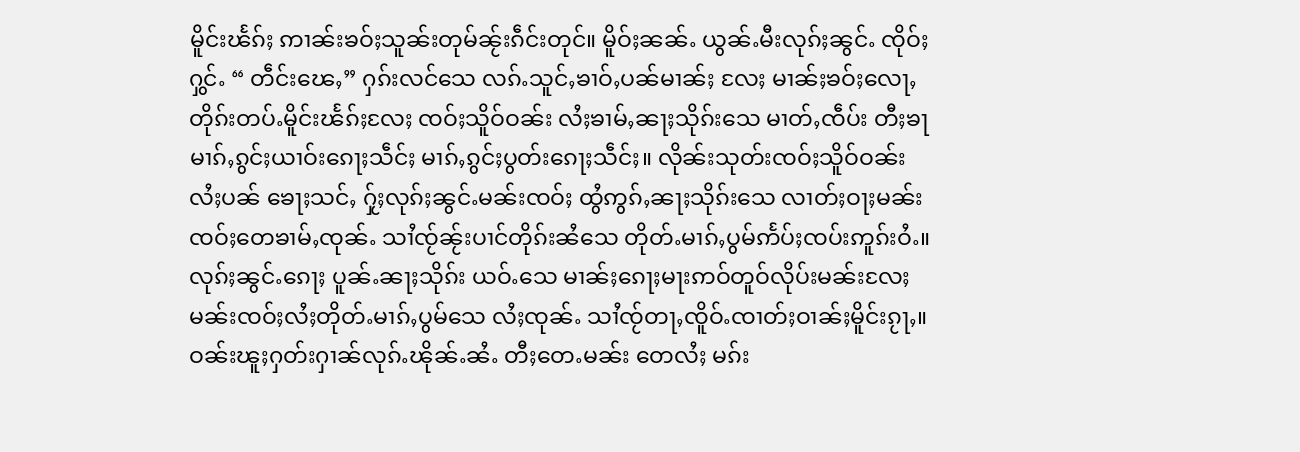မိူင်းၽႅၵ်ႈ ဢၢၼ်းၶဝ်ႈသူၼ်းတုမ်ၼႂ်းၵဵင်းတုင်။ မိူဝ်ႈၼၼ်ႉ ယွၼ်ႉမီးလုၵ်ႈၼွင်ႉ ၸိုဝ်ႈႁွင်ႉ “ တဵင်းၽေႇ” ႁၵ်းလင်သေ လၵ်ႉသူင်ႇၶၢဝ်ႇပၼ်မၢၼ်ႈ လႄႈ မၢၼ်ႈၶဝ်ႈလေႃႇတိုၵ်းတပ်ႉမိူင်းၽႅၵ်ႈလႄႈ ၸဝ်ႈသိူဝ်ဝၼ်း လႆႈၶၢမ်ႇၼႃႈသိုၵ်းသေ မၢတ်ႇၸဵပ်း တီႈၶႃ မၢၵ်ႇၵွင်ႈယၢဝ်းၵေႃႈသဵင်ႈ မၢၵ်ႇၵွင်ႈပွတ်းၵေႃႈသဵင်ႈ။ လိုၼ်းသုတ်းၸဝ်ႈသိူဝ်ဝၼ်း လႆႈပၼ် ၶေႃႈသင်ႇ ႁႂ်ႈလုၵ်ႈၼွင်ႉမၼ်းၸဝ်ႈ ထွႆဢွၵ်ႇၼႃႈသိုၵ်းသေ လၢတ်ႈဝႃႈမၼ်းၸဝ်ႈတေၶၢမ်ႇၸုၼ်ႉ သၢႆၸႂ်ၼႂ်းပၢင်တိုၵ်းၼႆသေ တိုတ်ႉမၢၵ်ႇပွမ်ဢႅပ်ႈၸပ်းဢူၵ်းဝႆႉ။ လုၵ်ႈၼွင်ႉၵေႃႈ ပူၼ်ႉၼႃႈသိုၵ်း ယဝ်ႉသေ မၢၼ်ႈၵေႃႈမႃးဢဝ်တူဝ်လိုပ်းမၼ်းလႄႈ မၼ်းၸဝ်ႈလႆႈတိုတ်ႉမၢၵ်ႇပွမ်သေ လႆႈၸုၼ်ႉ သၢႆၸႂ်တႃႇၸိူဝ်ႉၸၢတ်ႈဝၢၼ်ႈမိူင်းၵႂႃႇ။ ဝၼ်းၽူႈႁတ်းႁၢၼ်လုၵ်ႉၽိုၼ်ႉၼႆႉ တီႈတေႉမၼ်း တေလႆႈ မၵ်း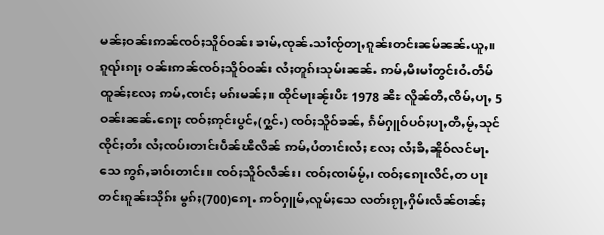မၼ်ႈဝၼ်းဢၼ်ၸဝ်ႈသိူဝ်ဝၼ်း ၶၢမ်ႇၸုၼ်ႉသၢႆၸႂ်တႃႇၵူၼ်းတင်းၼမ်ၼၼ်ႉယူႇ။ ၵူၺ်းၵႃႈ ဝၼ်းဢၼ်ၸဝ်ႈသိူဝ်ဝၼ်း လႆႈတူၵ်းသုမ်းၼၼ်ႉ ဢမ်ႇမီးမၢႆတွင်းဝႆႉတဵမ်ထူၼ်ႈလႄႈ ဢမ်ႇၸၢင်ႈ မၵ်းမၼ်ႈ။ ထိုင်မႃးၼႂ်းပီႊ 1978 ၼီႊ လိူၼ်တီႇၸိမ်ႇပႃႇ 5 ဝၼ်းၼၼ်ႉၵေႃႈ ၸဝ်ႈဢုင်းပွင်ႇ(ႁွင်ႉ) ၸဝ်ႈသိူဝ်ၶၼ်ႇ ၵႅမ်ႁူဝ်ပဝ်ႈပႃႇတီႇမႂ်ႇသုင်ၸိုင်ႈတႆး လႆႈၸပ်းတၢင်းပဵၼ်ၽီလိၼ် ဢမ်ႇပႆတၢင်းလႆႈ လႄႈ လႆႈၶီႇၼိူဝ်လင်မႃႉသေ ဢွၵ်ႇၶၢဝ်းတၢင်း။ ၸဝ်ႈသိူဝ်လဵၼ်း၊ ၸဝ်ႈၸၢမ်မႂ်ႇ၊ ၸဝ်ႈၵေႃးလိင်ႇတ ပႃးတင်းၵူၼ်းသိုၵ်း မွၵ်ႈ(700)ၵေႃႉ ဢဝ်ႁူမ်ႇလူမ်ႈသေ လတ်းၵႂႃႇႁိမ်းလႅၼ်ဝၢၼ်ႈ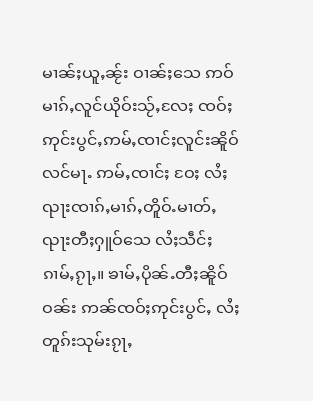မၢၼ်ႈယူႇၼႂ်း ဝၢၼ်ႈသေ ဢဝ်မၢၵ်ႇလူင်ယိုဝ်းသႂ်ႇလႄႈ ၸဝ်ႈဢုင်းပွင်ႇဢမ်ႇၸၢင်ႈလူင်းၼိူဝ်လင်မႃႉ ဢမ်ႇၸၢင်ႈ ဝႄႈ လႆႈၺႃးၸၢၵ်ႇမၢၵ်ႇတိူဝ်ႉမၢတ်ႇၺႃးတီႈႁူဝ်သေ လႆႈသဵင်ႈၵၢမ်ႇၵႂႃႇ။ ၶၢမ်ႇပိုၼ်ႉတီႈၼိူဝ် ဝၼ်း ဢၼ်ၸဝ်ႈဢုင်းပွင်ႇ လႆႈတူၵ်းသုမ်းၵႂႃႇ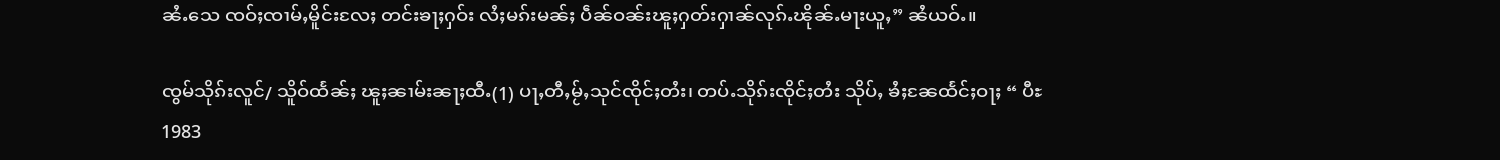ၼႆႉသေ ၸဝ်ႈၸၢမ်ႇမိူင်းလႄႈ တင်းၶႃႈႁဝ်း လႆႈမၵ်းမၼ်ႈ ပဵၼ်ဝၼ်းၽူႈႁတ်းႁၢၼ်လုၵ်ႉၽိုၼ်ႉမႃးယူႇ” ၼႆယဝ်ႉ။

ၸွမ်သိုၵ်းလူင်/ သိူဝ်ထႅၼ်ႈ ၽူႈၼၢမ်းၼႃႈထီႉ(1) ပႃႇတီႇမႂ်ႇသုင်ၸိုင်ႈတႆး၊ တပ်ႉသိုၵ်းၸိုင်ႈတႆး သိုပ်ႇ ၶႆႈၼႄထႅင်ႈဝႃႈ “ ပီႊ 1983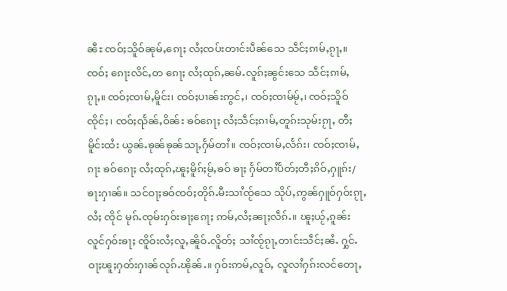ၼီႊ ၸဝ်ႈသိူဝ်ၼုမ်ႇၵေႃႈ လႆႈၸပ်းတၢင်းပဵၼ်သေ သဵင်ႈၵၢမ်ႇၵႂႃႇ။ ၸဝ်ႈ ၵေႃးလိင်ႇတ ၵေႃႈ လႆႈထုၵ်ႇၼမ်ႉလူၵ်ႈၼွင်းသေ သဵင်ႈၵၢမ်ႇၵႂႃႇ။ ၸဝ်ႈၸၢမ်ႇမိူင်း၊ ၸဝ်ႈပၢၼ်းဢွင်ႇ၊ ၸဝ်ႈၸၢမ်မႂ်ႇ၊ ၸဝ်ႈသိူဝ်ၸိုင်ႈ၊ ၸဝ်ႈၺႅၼ်ႇဝိၼ်း ၶဝ်ၵေႃႈ လႆႈသဵင်ႈၵၢမ်ႇတူၵ်းသုမ်းၵႂႃႇ တီႈမိူင်းထႆး ယွၼ်ႉၶုၼ်ၶုၼ်သႃႇႁႅမ်တၢႆ။ ၸဝ်ႈၸၢမ်ႇလႅၵ်း၊ ၸဝ်ႈၸၢမ်ႇၵႃး ၶဝ်ၵေႃႈ လႆႈထုၵ်ႇၽူႈမိူၵ်ႈမႂ်ႇၶဝ် ၶႃႈ ႁႅမ်တၢႆပႅတ်ႈတီႈၵိဝ်ႇႁူၵ်း/ ၶႃးႁၢၼ်။ သင်ဝႃႈၶဝ်ၸဝ်ႈတိုၵ်ႉမီးသၢႆၸႂ်သေ သိုပ်ႇဢွၼ်ႁူဝ်ႁဝ်းၵႂႃႇလႆႈ ၸိုင် မုၵ်ႉၸုမ်းႁဝ်းၶႃႈၵေႃႈ ဢမ်ႇလႆႈၼႃႈလဵၵ်ႉ။ ၽူႈယႂ်ႇၵူၼ်းလူင်ႁဝ်းၶႃႈ ၸိူဝ်းလႆႈလူႇၼိူဝ်ႉလိူတ်ႈ သၢႆၸႂ်ၵႂႃႇတၢင်းသဵင်ႈၼႆႉ ႁွင်ႉဝႃႈၽူႈႁတ်းႁၢၼ်လုၵ်ႉၽိုၼ်ႉ။ ႁဝ်းဢမ်ႇလူဝ်ႇ လူလၢႆႁၵ်းလင်တေႃႇ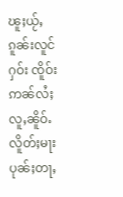ၽူႈယႂ်ႇၵူၼ်းလူင်ႁဝ်း ၸိူဝ်းဢၼ်လႆႈလူႇၼိူဝ်ႉလိူတ်ႈမႃး ပုၼ်ႈတႃႇ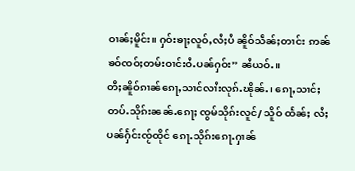ဝၢၼ်ႈမိူင်း။ ႁဝ်းၶႃႈလူဝ်ႇလႆႈပႆ ၼိူဝ်သဵၼ်ႈတၢင်း ဢၼ်ၶဝ်ၸဝ်ႈတမ်းဝၢင်းဝႆႉပၼ်ႁဝ်း” ၼႆယဝ်ႉ။
တီႈၼိူဝ်ၵၢၼ်ၵေႃႇသၢင်လၢႆးလုၵ်ႉၽိုၼ်ႉ၊ ၵေႃႇသၢင်ႈတပ်ႉသိုၵ်းၼၼ်ႉၵေႃႈ ၸွမ်သိုၵ်းလူင်/ သိူဝ် ထႅၼ်ႈ လႆႈပၼ်ႁႅင်းၸႂ်ထိုင် ၵေႃႉသိုၵ်းၵေႃႉႁၢၼ်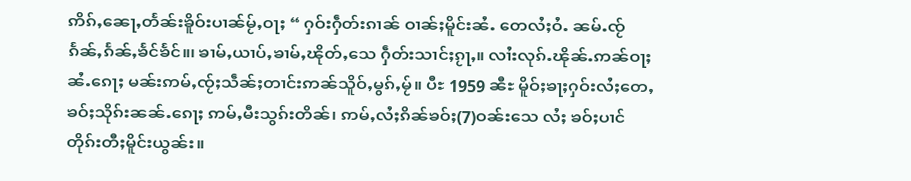ဢိၵ်ႇၼေႃႇတႅၼ်းၶိူဝ်းပၢၼ်မႂ်ႇဝႃႈ “ ႁဝ်းႁဵတ်းၵၢၼ် ဝၢၼ်ႈမိူင်းၼႆႉ တေလႆႈဝႆႉ ၼမ်ႉၸႂ်ၵႅၼ်ႇၵႅၼ်ႇၶႅင်ၶႅင်။၊ ၶၢမ်ႇယၢပ်ႇၶၢမ်ႇၽိုတ်ႇသေ ႁဵတ်းသၢင်ႈၵႂႃႇ။ လၢႆးလုၵ်ႉၽိုၼ်ႉဢၼ်ဝႃႈၼႆႉၵေႃႈ မၼ်းဢမ်ႇၸႂ်ႈသဵၼ်ႈတၢင်းဢၼ်သိူဝ်ႇမွၵ်ႇမႂ်။ ပီႊ 1959 ၼီႊ မိူဝ်ႈၶႃႈႁဝ်းလႆႈတေႇၶဝ်ႈသိုၵ်းၼၼ်ႉၵေႃႈ ဢမ်ႇမီးသွၵ်းတိၼ်၊ ဢမ်ႇလႆႈၵိၼ်ၶဝ်ႈ(7)ဝၼ်းသေ လႆႈ ၶဝ်ႈပၢင်တိုၵ်းတီႈမိူင်းယွၼ်း။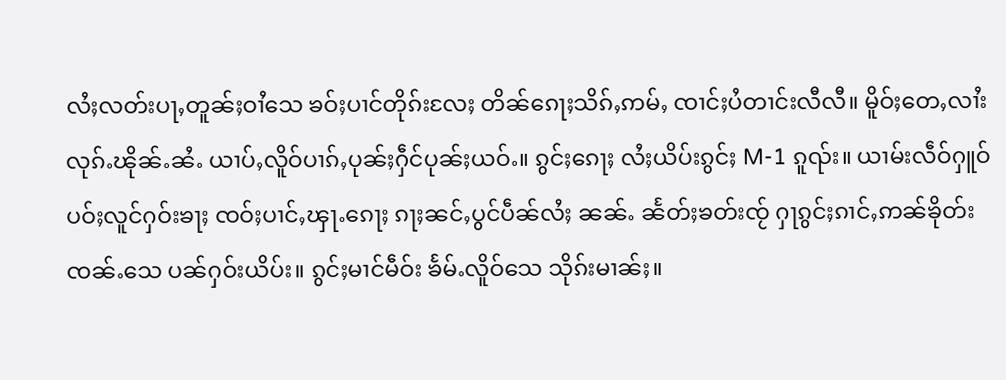လႆႈလတ်းပႃႇတူၼ်ႈဝၢႆသေ ၶဝ်ႈပၢင်တိုၵ်းလႄႈ တိၼ်ၵေႃႈသိၵ်ႇဢမ်ႇ ၸၢင်ႈပႆတၢင်းလီလီ။ မိူဝ်ႈတေႇလၢႆးလုၵ်ႉၽိုၼ်ႉၼႆႉ ယၢပ်ႇလိူဝ်ပၢၵ်ႇပုၼ်ႈႁဵင်ပုၼ်ႈယဝ်ႉ။ ၵွင်ႈၵေႃႈ လႆႈယိပ်းၵွင်ႈ M-1 ၵူၺ်း။ ယၢမ်းလဵဝ်ႁူဝ်ပဝ်ႈလူင်ႁဝ်းၶႃႈ ၸဝ်ႈပၢင်ႇၾႃႉၵေႃႈ ၵႃႈၼင်ႇပွင်ပဵၼ်လႆႈ ၼၼ်ႉ ၼႅတ်ႈၶတ်းၸႂ် ႁႃၵွင်ႈၵၢင်ႇဢၼ်ၶိုတ်းၸၼ်ႉသေ ပၼ်ႁဝ်းယိပ်း။ ၵွင်ႈမၢင်မဵဝ်း ၶႅမ်ႉလိူဝ်သေ သိုၵ်းမၢၼ်ႈ။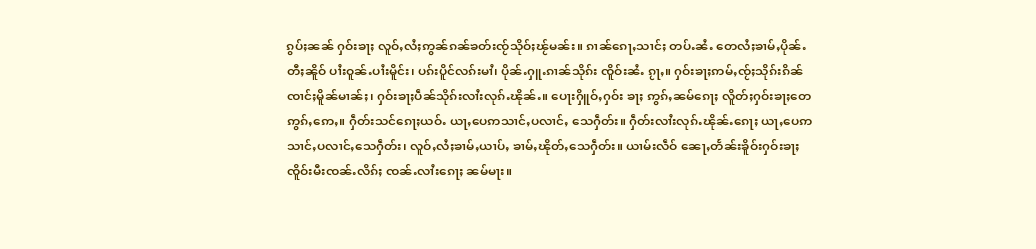ၵွပ်ႈၼၼ် ႁဝ်းၶႃႈ လူဝ်ႇလႆႈဢွၼ်ၵၼ်ၶတ်းၸႂ်သိုဝ်ႈၽႂ်မၼ်း။ ၵၢၼ်ၵေႃႇသၢင်ႈ တပ်ႉၼႆႉ တေလႆႈၶၢမ်ႇပိုၼ်ႉတီႈၼိူဝ် ပၢႆးဝူၼ်ႉပၢႆးမိူင်း၊ ပၵ်းပိူင်လၵ်းမၢႆ၊ ပိုၼ်ႉႁူႉၵၢၼ်သိုၵ်း ၸိူဝ်းၼႆႉ ၵႂႃႇ။ ႁဝ်းၶႃႈဢမ်ႇၸႂ်ႈသိုၵ်းၵိၼ်ၸၢင်ႈမိူၼ်မၢၼ်ႈ၊ ႁဝ်းၶႃႈပဵၼ်သိုၵ်းလၢႆးလုၵ်ႉၽိုၼ်ႉ။ ပေႃးႁိူဝ်ႇႁဝ်း ၶႃႈ ဢွၵ်ႇၼမ်ၵေႃႈ လိူတ်ႈႁဝ်းၶႃႈတေဢွၵ်ႇဢေႇ။ ႁဵတ်းသင်ၵေႃႈယဝ်ႉ ယႃႇပေဢသၢင်ႇပလၢင်ႇ သေႁဵတ်း။ ႁဵတ်းလၢႆးလုၵ်ႉၽိုၼ်ႉၵေႃႈ ယႃႇပေဢသၢင်ႇပလၢင်ႇသေႁဵတ်း၊ လူဝ်ႇလႆႈၶၢမ်ႇယၢပ်ႇ ၶၢမ်ႇၽိုတ်ႇသေႁဵတ်း။ ယၢမ်းလဵဝ် ၼေႃႇတႅၼ်းၶိူဝ်းႁဝ်းၶႃႈ ၸိူဝ်းမီးၸၼ်ႉလိၵ်ႈ ၸၼ်ႉလၢႆးၵေႃႈ ၼမ်မႃး။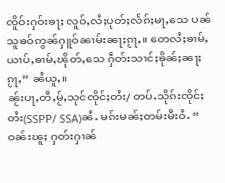ၸိူဝ်းႁဝ်းၶႃႈ လူဝ်ႇလႆႈပုတ်ႈလႅၵ်ႈမႃႇသေ ပၼ်သူၶဝ်ဢွၼ်ႁူဝ်ၼၢမ်းၼႃႈၵႂႃႇ။ တေလႆႈၶၢမ်ႇ ယၢပ်ႇၶၢမ်ႇၽိုတ်ႇသေ ႁဵတ်းသၢင်ႈၶိုၼ်ႈၼႃႈၵႂႃႇ” ၼႆယူႇ။
ၼႂ်းပႃႇတီႇမႂ်ႇသုင်ၸိုင်ႈတႆး/ တပ်ႉသိုၵ်းၸိုင်ႈတႆး(SSPP/ SSA)ၼႆႉ မၵ်းမၼ်ႈတမ်းမီးဝႆႉ “ ဝၼ်းၽူႈ ႁတ်းႁၢၼ်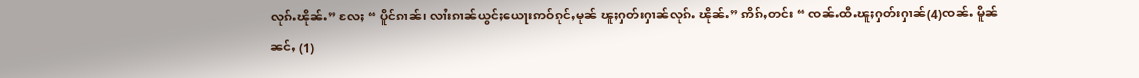လုၵ်ႉၽိုၼ်ႉ” လႄႈ “ ပိူင်ၵၢၼ်၊ လၢႆးၵၢၼ်ယွင်ႈယေႃးဢဝ်ၵုင်ႇမုၼ် ၽူႈႁတ်းႁၢၼ်လုၵ်ႉ ၽိုၼ်ႉ” ဢိၵ်ႇတင်း “ ၸၼ်ႉထီႉၽူႈႁတ်းႁၢၼ်(4)ၸၼ်ႉ မိူၼ်ၼင်ႇ (1)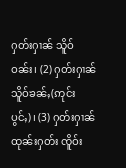ႁတ်းႁၢၼ် သိူဝ်ဝၼ်း၊ (2) ႁတ်းႁၢၼ် သိူဝ်ၶၼ်ႇ(ဢုင်းပွင်ႇ)၊ (3) ႁတ်းႁၢၼ် ထုၼ်းႁတ်း ၸိူဝ်း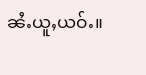ၼႆႉယူႇယဝ်ႉ။